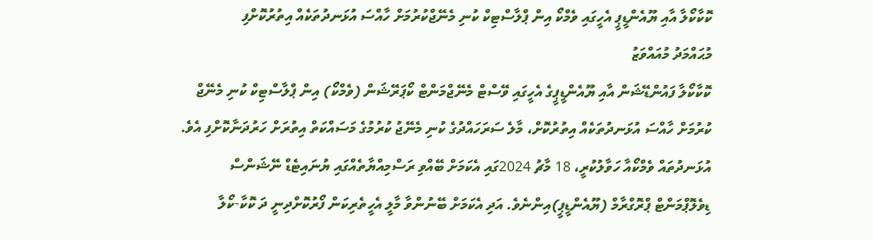ކޮކާކޯލާ އާއި ޔޫއެންޑީޕީ އެހީގައި ވެމްކޯ އިން ޕްލާސްޓިކް ކުނި މެނޭޖްކުރުމަށް ހާއްސަ އުޅަނދުތަކެއް އިތުރުކޮށްފި
މުޙައްމަދު މުއައްވަޒު
ކޮކާކޯލާ ފައުންޑޭޝަން އާއި ޔޫއެންޑީޕީގެ އެހީގައި ވޭސްޓް މެނޭޖްމަންޓް ކޯޕަރޭޝަން (ވެމްކޯ) އިން ޕްލާސްޓިކް ކުނި މެނޭޖް ކުރުމަށް ހާއްސަ އުޅަނދުތަކެއް އިތުރުކޮށް، މާލެ ސަރަހައްދުގެ ކުނި މެނޭޖު ކުރުމުގެ މަސައްކަތް އިތުރަށް ހަރުދަނާކޮށްފި އެވެ.
އުޅަނދުތައް ވެމްކޯއާ ހަވާލުކުރީ، 18 މާޗު 2024ގައި އެކަމަށް ބޭއްވި ރަސްމިއްޔާތެއްގައި ޔުނައިޓެޑް ނޭޝަންސް ޑިވެލޮޕްމަންޓް ޕްރޮގްރާމް (ޔޫއެންޑީޕީ)އިންނެވެ. އަދި އެކަމަށް ބޭނުންވާ މާލީ އެހީތެރިކަން ފޯރުކޮށްދިނީ ދަ ކޮކާ-ކޯލާ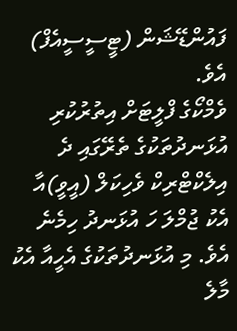ފައުންޑޭޝަން (ޓީސީސީއެފް) އެވެ.
ވެމްކޯގެ ފްލީޓަށް އިތުރުކުރި އުޅަނދުތަކުގެ ތެރޭގައި ދެ އިލެކްޓްރިކް ވެހިކަލް (އީވީ)އާ އެކު ޖުމްލަ ހަ އުޅަނދު ހިމެނެ އެވެ. މި އުޅަނދުތަކުގެ އެހީއާ އެކު މާލެ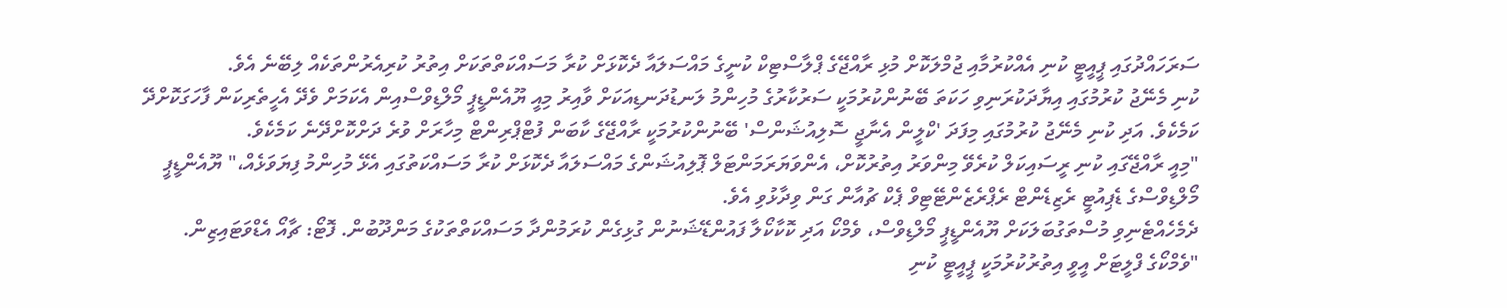ސަރަހައްދުގައި ޕީއީޓީ ކުނި އެއްކުރުމާއި ޖުމްލަކޮށް މުޅި ރާއްޖޭގެ ޕްލާސްޓިކް ކުނީގެ މައްސަލައާ ދެކޮޅަށް ކުރާ މަސައްކަތްތަކަށް އިތުރު ކުރިއެރުންތަކެއް ލިބޭނެ އެވެ.
ކުނި މެނޭޖު ކުރުމުގައި އިޔާދަކުރަނިވި ހަކަތަ ބޭނުންކުރުމަކީ ސަރުކާރުގެ މުހިންމު ލަނޑުދަނޑިއަކަށް ވާއިރު މިއީ ޔޫއެންޑީޕީ މޯލްޑިވްސްއިން އެކަމަށް ވެދޭ އެހީތެރިކަން ފާހަގަކޮށްދޭ ކަމެކެވެ. އަދި ކުނި މެނޭޖު ކުރުމުގައި މިފަދަ 'ކްލީން އެނާޖީ ސޮލިއުޝަންސް' ބޭނުންކުރުމަކީ ރާއްޖޭގެ ކާބަން ފުޓްޕްރިންޓް މިހާރަށް ވުރެ ދަށްކޮށްދޭނެ ކަމެކެވެ.
"މިއީ ރާއްޖޭގައި ކުނި ރީސައިކަލް ކުރެވޭ މިންވަރު އިތުރުކޮށް، އެންވަޔަރަމަންޓަލް ޕޮލިއުޝަންގެ މައްސަލައާ ދެކޮޅަށް ކުރާ މަސައްކަތުގައި އެޅޭ މުހިންމު ފިޔަވަޅެއް،" ޔޫއެންޑީޕީ މޯލްޑިވްސްގެ ޑެޕިއުޓީ ރެޒިޑެންޓް ރެޕްރެޒެންޓޭޓިވް ޕެކް ޗުއާން ގަން ވިދާޅުވި އެވެ.
ދެމެހެއްޓެނިވި މުސްތަގުބަލަކަށް ޔޫއެންޑީޕީ މޯލްޑިވްސް، ވެމްކޯ އަދި ކޮކާކޯލާ ފައުންޑޭޝަނުން ގުޅިގެން ކުރަމުންދާ މަސައްކަތްތަކުގެ މަންދޫބުން. ފޮޓޯ: ޗާއޯ އެޑްވަޓައިޒިން.
"ވެމްކޯގެ ފްލީޓަށް އީވީ އިތުރުކުރުމަކީ ޕީއީޓީ ކުނި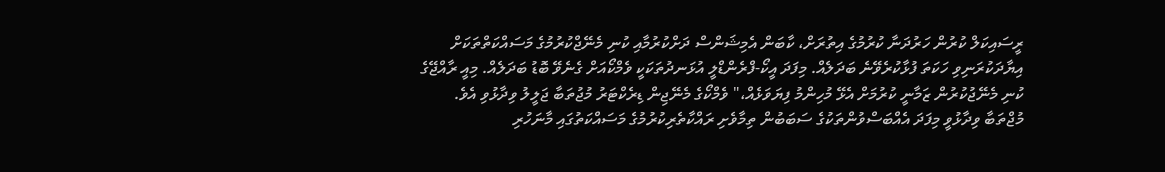ރީސައިކަލް ކުރުން ހަރުދަނާ ކުރުމުގެ އިތުރަށް، ކާބަން އެމިޝަންސް ދަށްކުރުމާއި ކުނި މެނޭޖްކުރުމުގެ މަސައްކަތްތަކަށް އިޔާދަކުރަނިވި ހަކަތަ ފުޅާކުރެވޭނެ ބަދަލެއް. މިފަދަ އީކޯ-ފްރެންޑްލީ އުޅަނދުތަކަކީ ވެމްކޯއަށް ގެނެވޭ ބޮޑު ބަދަލެއް. މިއީ ރާއްޖޭގެ ކުނި މެނޭޖުކުރުން ޒަމާނީ ކުރުމަށް އެޅޭ މުހިންމު ފިޔަވަޅެއް،" ވެމްކޯގެ މެނޭޖިން ޑިރެކްޓަރު މުޖުތަބާ ޖަލީލު ވިދާޅުވި އެވެ.
މުޖްތަބާ ވިދާޅުވީ މިފަދަ އެއްބަސްވުންތަކުގެ ސަބަބުން ތިމާވެށި ރައްކާތެރިކުރުމުގެ މަސައްކަތުގައި މާނަހުރި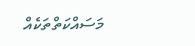މަސައްކަތްތަކެއް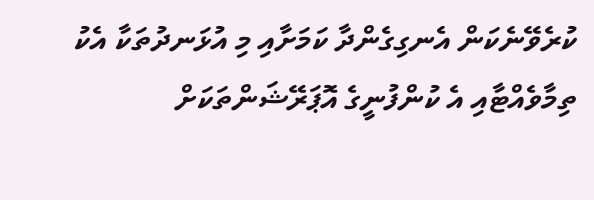ކުރެވޭނެކަން އެނގިގެންދާ ކަމަށާއި މި އުޅަނދުތަކާ އެކު ތިމާވެއްޓާއި އެ ކުންފުނީގެ އޮޕަރޭޝަންތަކަށް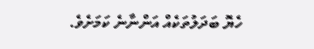ހެޔޮ ބަދަލުތަކެއް އަންނާނެ ކަމަށެވެ.